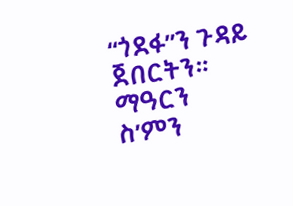“ጎደፋ”ን ጉዳይ ጀበርትን። ማዓርን ስ’ምን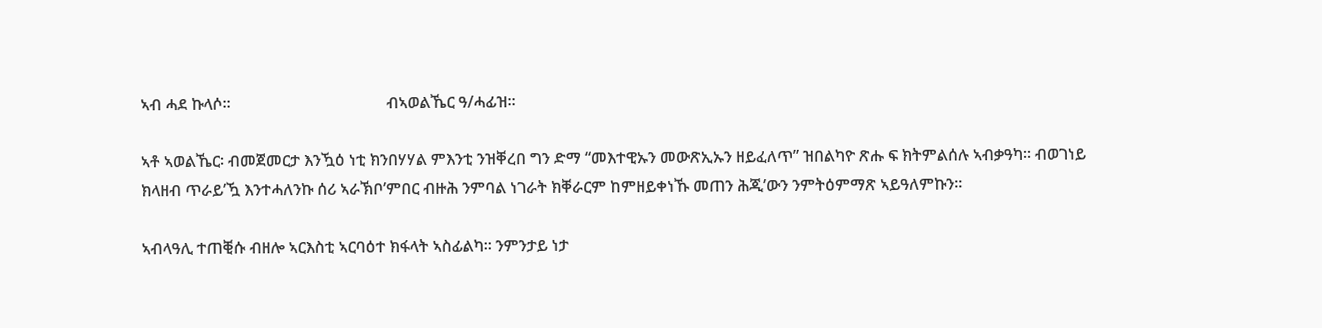ኣብ ሓደ ኩላሶ።                                       ብኣወልኼር ዓ/ሓፊዝ።

ኣቶ ኣወልኼር፡ ብመጀመርታ እንዃዕ ነቲ ክንበሃሃል ምእንቲ ንዝቐረበ ግን ድማ “መእተዊኡን መውጽኢኡን ዘይፈለጥ” ዝበልካዮ ጽሑ ፍ ክትምልሰሉ ኣብቃዓካ። ብወገነይ ክላዘብ ጥራይ’ዃ እንተሓለንኩ ሰሪ ኣራኽቦ’ምበር ብዙሕ ንምባል ነገራት ክቐራርም ከምዘይቀነኹ መጠን ሕጂ’ውን ንምትዕምማጽ ኣይዓለምኩን።

ኣብላዓሊ ተጠቒሱ ብዘሎ ኣርእስቲ ኣርባዕተ ክፋላት ኣስፊልካ። ንምንታይ ነታ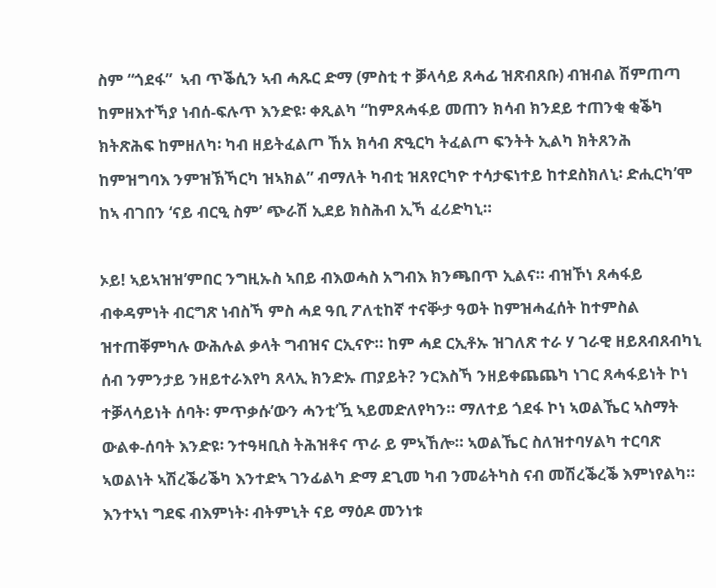ስም “ጎደፋ”  ኣብ ጥቕሲን ኣብ ሓጹር ድማ (ምስቲ ተ ቓላሳይ ጸሓፊ ዝጽብጸቡ) ብዝብል ሽምጠጣ ከምዘእተኻያ ነብሰ-ፍሉጥ እንድዩ፡ ቀጺልካ “ከምጸሓፋይ መጠን ክሳብ ክንደይ ተጠንቂ ቂቕካ ክትጽሕፍ ከምዘለካ፡ ካብ ዘይትፈልጦ ኸአ ክሳብ ጽዒርካ ትፈልጦ ፍንትት ኢልካ ክትጸንሕ ከምዝግባእ ንምዝኽኻርካ ዝኣክል” ብማለት ካብቲ ዝጸየርካዮ ተሳታፍነተይ ከተደስክለኒ፡ ድሒርካ’ሞ ከኣ ብገበን ‘ናይ ብርዒ ስም’ ጭራሽ ኢደይ ክስሕብ ኢኻ ፈሪድካኒ።

ኦይ! ኣይኣዝዝ’ምበር ንግዚኡስ ኣበይ ብእወሓስ አግብእ ክንጫበጥ ኢልና። ብዝኾነ ጸሓፋይ ብቀዳምነት ብርግጽ ነብስኻ ምስ ሓደ ዓቢ ፖለቲከኛ ተናቝታ ዓወት ከምዝሓፈሰት ከተምስል ዝተጠቐምካሉ ውሕሉል ቃላት ግብዝና ርኢናዮ። ከም ሓደ ርኢቶኡ ዝገለጽ ተራ ሃ ገራዊ ዘይጸብጸብካኒ ሰብ ንምንታይ ንዘይተራእየካ ጸላኢ ክንድኡ ጠያይት? ንርእስኻ ንዘይቀጨጨካ ነገር ጸሓፋይነት ኮነ ተቓላሳይነት ሰባት፡ ምጥቃሱ’ውን ሓንቲ’ዃ ኣይመድለየካን። ማለተይ ጎደፋ ኮነ ኣወልኼር ኣስማት ውልቀ-ሰባት እንድዩ፡ ንተዓዛቢስ ትሕዝቶና ጥራ ይ ምኣኸሎ። ኣወልኼር ስለዝተባሃልካ ተርባጽ ኣወልነት ኣሽረቕሪቕካ እንተድኣ ገንፊልካ ድማ ደጊመ ካብ ንመሬትካስ ናብ መሽረቕረቕ እምነየልካ። እንተኣነ ግደፍ ብእምነት፡ ብትምኒት ናይ ማዕዶ መንነቱ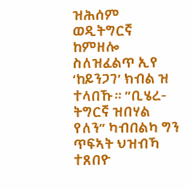ዝሕሰም ወዲትግርኛ ከምዘሎ ስለዝፈልጥ ኢየ ‘ከይንጋገ’ ክብል ዝ ተላበኹ። ”ቢሄረ-ትግርኛ ዝበሃል የለን” ካብበልካ ግን ጥፍኣት ህዝብኻ ተጸበዮ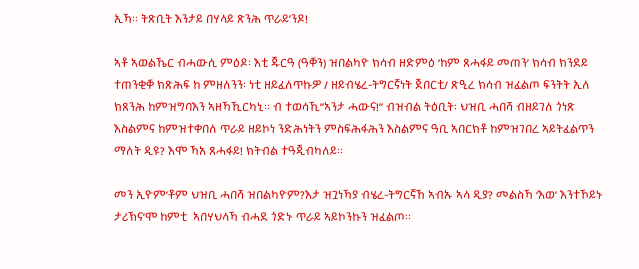ኢኻ። ትጽቢት እንታይ በሃላይ ጽንሕ ጥራይ’ንዶ!

ኣቶ ኣወልኼር ብሓውሲ ምዕዶ፡ እቲ ጁርዓ (ዓቐን) ዝበልካዮ ክሳብ ዘድምዕ ‘ከም ጸሓፋይ መጠን’ ክሳብ ክንደይ ተጠንቂቐ ክጽሕፍ ከ ምዘለንን፡ ነቲ ዘይፈለጥኩዎ / ዘይብሄረ-ትግርኛነት ጀበርቲ/ ጽዒረ ክሳብ ዝፈልጦ ፍንትት ኢለ ክጸንሕ ከምዝግባእን ኣዘኻኺርካኒ። ብ ተወሳኺ”ኣንታ ሓውና!” ብዝብል ትዕቢት፡ ህዝቢ ሓበሻ ብዘይገለ ጎነጽ እስልምና ከምዝተቀበለ ጥራይ ዘይኮነ ንድሕነትን ምስፍሕፋሕን እስልምና ዓቢ ኣበርክቶ ከምዝገበረ ኣይትፈልጥን ማለት ዲዩ? እሞ ኻአ ጸሓፋይ! ክትብል ተዓጂብካለይ።

መን ኢዮም’ቶም ህዝቢ ሓበሻ ዝበልካዮም?እታ ዝጓነኻያ ብሄረ-ትግርኛኸ ኣብኡ ኣላ ዲያ? መልስኻ ‘እወ’ እንተኾይኑ ታሪኽና’ሞ ከምቲ  ኣበሃህላኻ ብሓደ ጎድኑ ጥራይ ኣይኮንኩን ዝፈልጦ።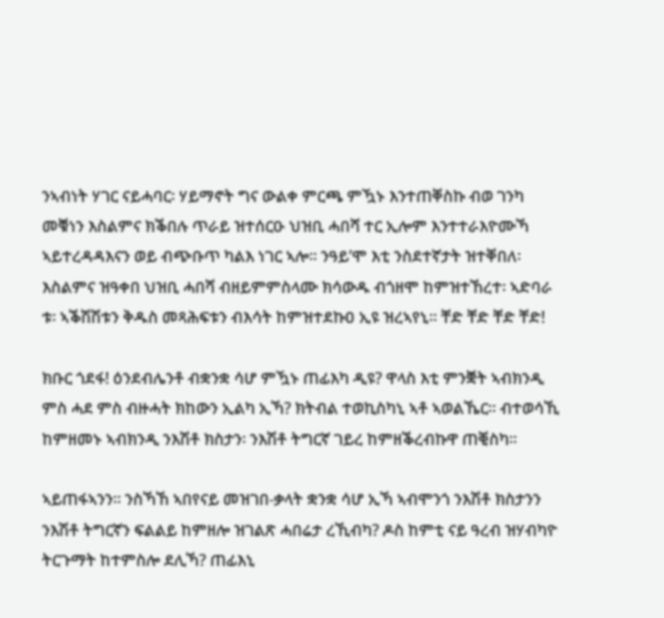ንኣብነት ሃገር ናይሓባር፡ ሃይማኖት ግና ውልቀ ምርጫ ምዃኑ እንተጠቐስኩ ብወ ገንካ መቑነን እስልምና ክቕበሉ ጥራይ ዝተሰርዑ ህዝቢ ሓበሻ ተር ኢሎም እንተተራእዮሙኻ ኣይተረዳዳእናን ወይ ብጭቡጥ ካልእ ነገር ኣሎ። ንዓይ’ሞ እቲ ንስደተኛታት ዝተቐበለ፡ እስልምና ዝዓቀበ ህዝቢ ሓበሻ ብዘይምምስላሙ ክሳውዱ ብጎዘሞ ከምዝተኸረተ፡ ኣድባራ ቱ፡ ኣቕሽሽቱን ቅዱስ መጻሕፍቱን ብእሳት ከምዝተደኩዐ ኢዩ ዝረኣየኒ። ቸድ ቸድ ቸድ ቸድ!

ክቡር ጎደፋ! ዕንደብሌንቶ ብቋንቋ ሳሆ ምዃኑ ጠፊእካ ዲዩ? ዋላስ እቲ ምንቛት ኣብክንዲ ምስ ሓደ ምስ ብዙሓት ክከውን ኢልካ ኢኻ? ክትብል ተወኪስካኒ ኣቶ ኣወልኼር። ብተወሳኺ ከምዘመኑ ኣብክንዲ ንእሽቶ ክስታን፡ ንእሽቶ ትግርኛ ገይረ ከምዘቕረብኩዋ ጠቒስካ።

ኣይጠፋኣንን። ንስኻኸ ኣበየናይ መዝገበ-ቃላት ቋንቋ ሳሆ ኢኻ ኣብሞንጎ ንእሽቶ ክስታንን ንእሽቶ ትግርኛን ፍልልይ ከምዘሎ ዝገልጽ ሓበሬታ ረኺብካ? ዶስ ከምቲ ናይ ዓረብ ዝሃብካዮ ትርጉማት ከተምስሎ ደሊኻ? ጠፊእኒ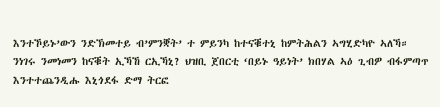እንተኾይኑ’ውን ንድኽመተይ ብ’ምንቛት’ ተ ምይንካ ከተናቑተኒ ከምትሕልን ኣግሂድካዮ ኣለኻ። ንነገሩ ንመነመን ከናቑት ኢኻኸ ርኢኻኒ? ህዝቢ ጀበርቲ ‘በይኑ ዓይነት’ ክበሃል ኣዕ ጊብዎ ብፋምጣጥ እንተተጨንዲሑ እኒጎደፋ ድማ ትርፎ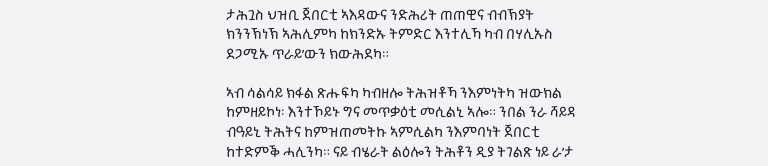ታሕጓስ ህዝቢ ጀበርቲ ኣእዳውና ንድሕሪት ጠጠዊና ብብኽያት ክንንኽነኽ ኣሕሊምካ ከክንድኡ ትምድር እንተሊኻ ካብ በሃሊኡስ ደጋሚኡ ጥራይ’ውን ክውሕደካ።

ኣብ ሳልሳይ ክፋል ጽሑፍካ ካብዘሎ ትሕዝቶኻ ንእምነትካ ዝውክል ከምዘይኮነ፡ እንተኾይኑ ግና መጥቃዕቲ መሲልኒ ኣሎ። ንበል ንራ ሻይዳ ብዓይኒ ትሕትና ከምዝጠመትኩ ኣምሲልካ ንእምባነት ጀበርቲ ከተድምቕ ሓሊንካ። ናይ ብሄራት ልዕሎን ትሕቶን ዲያ ትገልጽ ነይ ራ’ታ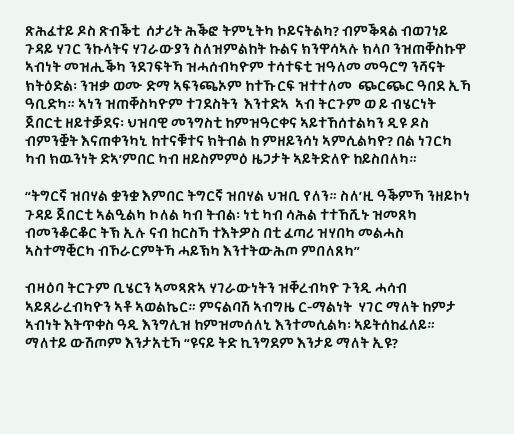ጽሕፈተይ ዶስ ጽብቕቲ  ሰታሪት ሕቕፎ ትምኒትካ ኮይናትልካ? ብምቕጻል ብወገነይ ጉዳይ ሃገር ንኩላትና ሃገራውያን ስለዝምልከት ኩልና ክንዋሳኣሉ ክላቦ ንዝጠቐስኩዋ ኣብነት መዝሒቕካ ንደገፍትኻ ዝሓሰብካዮም ተሳተፍቲ ዝዓለመ መዓርግ ንሻናት ክትዕድል፡ ንዝቃ ወሙ ድማ ኣፍንጫኦም ከተኹርፍ ዝተተለመ  ጭርጭር ዓበደ ኢኻ ዓቢድካ። ኣነን ዝጠቐስካዮም ተገደስትን  እንተድኣ  ኣብ ትርጉም ወ ይ ብሄርነት ጀበርቲ ዘይተቓደና፡ ህዝባዊ መንግስቲ ከምዝዓርቀና ኣይተኸሰተልካን ዲዩ ዶስ ብምንቛት እናጠቀንካኒ ከተናቑተና ክትብል ከ ምዘይንሳነ ኣምሲልካዮ? በል ነገርካ ካብ ክዉንነት ድኣ’ምበር ካብ ዘይስምምዕ ዜጋታት ኣይትድለዮ ከይስበለካ።

“ትግርኛ ዝበሃል ቋንቋ እምበር ትግርኛ ዝበሃል ህዝቢ የለን። ስለ’ዚ ዓቕምኻ ንዘይኮነ ጉዳይ ጀበርቲ ኣልዒልካ ኮለል ካብ ትብል፡ ነቲ ካብ ሳሕል ተተኸሺኑ ዝመጸካ ብመንቆርቆር ትኽ ኢሉ ናብ ከርስኻ ተእትዎስ በቲ ፈጣሪ ዝሃበካ መልሓስ ኣስተማቒርካ ብኾራርምትኻ ሓይኽካ እንተትውሕጦ ምበለጸካ”

ብዛዕባ ትርጉም ቢሄርን ኣመጻጽኣ ሃገራውነትን ዝቐረብካዮ ጉንዲ ሓሳብ ኣይጸራረብካዮን ኣቶ ኣወልኬር። ምናልባሽ ኣብግዜ ር-ማልነት  ሃገር ማለት ከምታ ኣብነት እትጥቀስ ዓዲ እንግሊዝ ከምዝመሰለኒ እንተመሲልካ፡ ኣይትሰከፈለይ። ማለተይ ውሽጦም እንታአቲኻ “ዩናይ ትድ ኪንግደም እንታይ ማለት ኢዩ?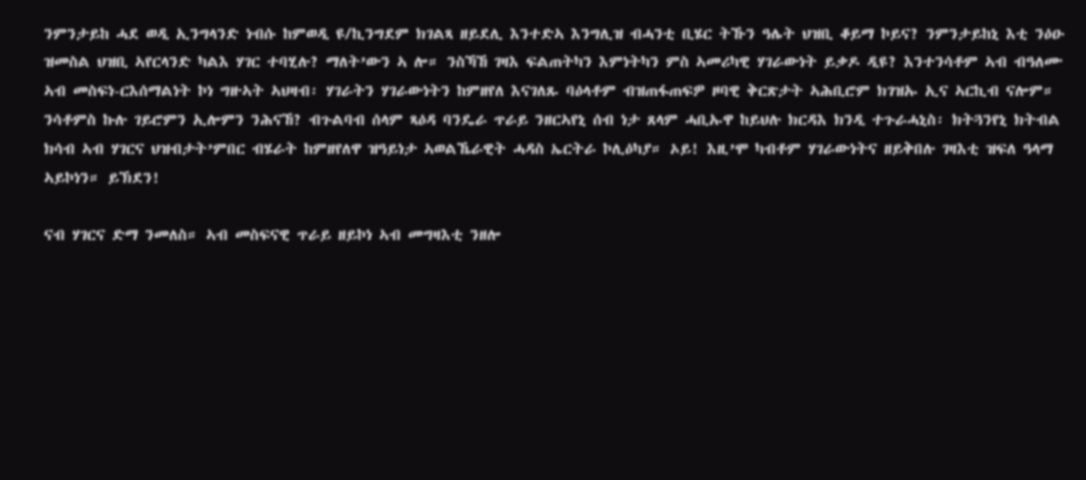ንምንታይከ ሓደ ወዲ ኢንግላንድ ነብሱ ከምወዲ ዩ/ኪንግደም ክገልጻ ዘይደሊ እንተድኣ እንግሊዝ ብሓንቲ ቢሄር ትኹን ዓሌት ህዝቢ ቆይማ ኮይና? ንምንታይከኒ እቲ ንዕዑ ዝመስል ህዝቢ ኣየርላንድ ካልእ ሃገር ተባሂሉ? ማለት’ውን ኣ ሎ። ንስኻኸ ገዛእ ፍልጠትካን እምነትካን ምስ ኣመሪካዊ ሃገራውነት ይቃዶ ዲዩ? እንተንሳቶም ኣብ ብዓለሙ ኣብ መስፍነ-ርእሰማልነት ኮነ ግዙኣት ኣህዛብ፡ ሃገራትን ሃገራውነትን ከምዘየለ እናገለጹ ባዕላቶም ብዝጠፋጠፍዎ ዞባዊ ቅርጽታት ኣሕቢሮም ክገዝኡ ኢና ኣርኪብ ናሎም። ንሳቶምስ ኩሉ ገይሮምን ኢሎምን ንሕናኸ? ብጉልባብ ሰላም ጻዕዳ ባንዴራ ጥራይ ንዘርኣየኒ ሰብ ነታ ጸላም ሓቢኡዋ ከይህሉ ክርዳእ ክንዲ ተጉራሓኒስ፡ ክትጓንየኒ ክትብል ክሳብ ኣብ ሃገርና ህዝብታት’ምበር ብሄራት ከምዘየለዋ ዝዓይነታ ኣወልኼራዊት ሓዳስ ኤርትራ ኮሊዕካያ። ኦይ! እዚ’ሞ ካብቶም ሃገራውነትና ዘይቅበሉ ገዛእቲ ዝፍለ ዓላማ ኣይኮነን። ይኽደን!

ናብ ሃገርና ድማ ንመለስ። ኣብ መስፍናዊ ጥራይ ዘይኮነ ኣብ መግዛእቲ ንዘሎ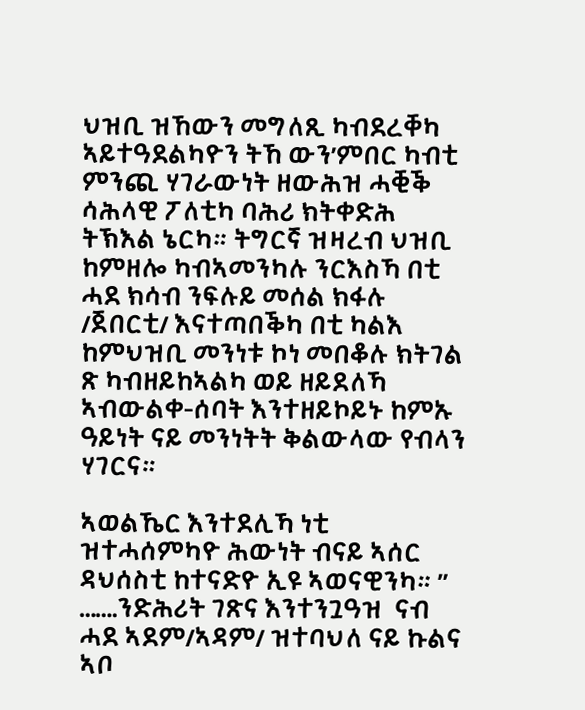ህዝቢ ዝኸውን መግለጺ ካብደረቐካ ኣይተዓደልካዮን ትኸ ውን’ምበር ካብቲ ምንጪ ሃገራውነት ዘውሕዝ ሓቒቕ ሳሕላዊ ፖለቲካ ባሕሪ ክትቀድሕ ትኽእል ኔርካ። ትግርኛ ዝዛረብ ህዝቢ ከምዘሎ ካብኣመንካሉ ንርእስኻ በቲ ሓደ ክሳብ ንፍሉይ መሰል ክፋሉ /ጀበርቲ/ እናተጣበቕካ በቲ ካልእ ከምህዝቢ መንነቱ ኮነ መበቆሉ ክትገል ጽ ካብዘይከኣልካ ወይ ዘይደለኻ ኣብውልቀ-ሰባት እንተዘይኮይኑ ከምኡ ዓይነት ናይ መንነትት ቅልውላው የብላን ሃገርና።

ኣወልኼር እንተደሊኻ ነቲ ዝተሓሰምካዮ ሕውነት ብናይ ኣሰር ዳህሰስቲ ከተናድዮ ኢዩ ኣወናዊንካ። ” …….ንድሕሪት ገጽና እንተንጓዓዝ  ናብ ሓደ ኣደም/ኣዳም/ ዝተባህለ ናይ ኩልና ኣቦ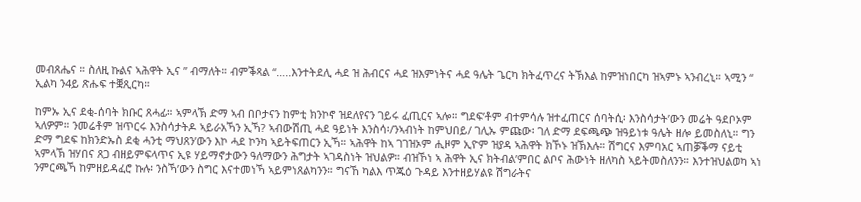መብጸሔና ። ስለዚ ኩልና ኣሕዋት ኢና ” ብማለት። ብምቕጻል “…..እንተትደሊ ሓደ ዝ ሕብርና ሓደ ዝእምነትና ሓደ ዓሌት ጌርካ ክትፈጥረና ትኽእል ከምዝነበርካ ዝኣምኑ ኣንብረኒ። ኣሚን “ ኢልካ ን4ይ ጽሑፍ ተቛጺርካ።

ከምኡ ኢና ደቂ-ሰባት ክቡር ጸሓፊ። ኣምላኽ ድማ ኣብ በቦታናን ከምቲ ክንኮኖ ዝደለየናን ገይሩ ፈጢርና ኣሎ። ግደፍ’ቶም ብተምሳሉ ዝተፈጠርና ሰባትሲ፡ እንስሳታት’ውን መሬት ዓደቦኦም ኣለዎም። ንመሬቶም ዝጥርሩ እንስሳታትዶ ኣይራአኻን ኢኻ? ኣብውሽጢ ሓደ ዓይነት እንስሳ፡/ንኣብነት ከምህበይ/ ገሊኡ ምጩው፡ ገለ ድማ ደፍጫጭ ዝዓይነቱ ዓሌት ዘሎ ይመስለኒ። ግን ድማ ግደፍ ከክንድኡስ ደቂ ሓንቲ ማህጸን’ውን እኮ ሓደ ኮንካ ኣይትፍጠርን ኢኻ። ኣሕዋት ከኣ ገገዝኦም ሒዞም ኢዮም ዝያዳ ኣሕዋት ክኾኑ ዝኽእሉ። ሽግርና እምባአር ኣጠቓቕማ ናይቲ ኣምላኽ ዝሃበና ጸጋ ብዘይምፍላጥና ኢዩ ሃይማኖታውን ዓለማውን ሕግታት ኣገዳስነት ዝህልዎ። ብዝኾነ ኣ ሕዋት ኢና ክትብል’ምበር ልቦና ሕውነት ዘለካስ ኣይትመስለንን። እንተዝህልወካ ኣነ ንምርጫኻ ከምዘይዳፈሮ ኩሉ፡ ንስኻ’ውን ስግር እናተመነኻ ኣይምነጸልካንን። ግናኸ ካልእ ጥጁዕ ጉዳይ እንተዘይሃልዩ ሽግራትና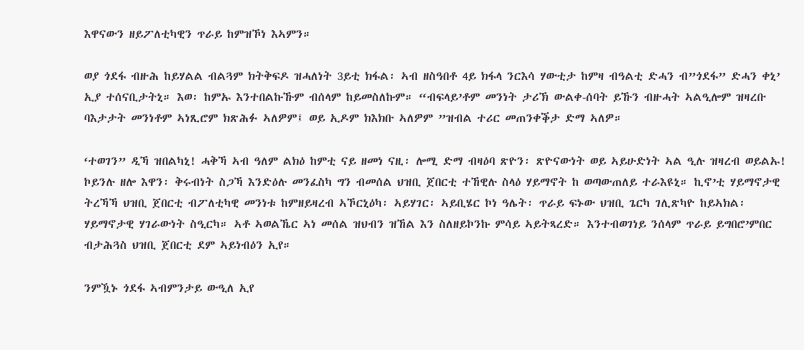እዋናውን ዘይፖለቲካዊን ጥራይ ከምዝኾነ እኣምን።

ወያ ጎደፋ ብዙሕ ከይሃልል ብልጓም ክትቅፍዶ ዝሓለነት 3ይቲ ክፋል፡ ኣብ ዘስዓበቶ 4ይ ክፋላ ንርእሳ ሃውቲታ ከምዛ ብዓልቲ ድሓን ብ”ጎደፋ” ድሓን ቀኒ’ ኢያ ተሰናቢታትኒ። እወ፡ ከምኡ እንተበልኩኹም ብሰላም ከይመስለኩም። “ብፍላይ’ቶም መንነት ታሪኽ ውልቀ-ሰባት ይኹን ብዙሓት ኣልዒሎም ዝዛረቡ ባእታታት መንነቶም ኣነጺሮም ክጽሕፉ ኣለዎም፤ ወይ ኢዶም ክእክቡ ኣለዎም ”ዝብል ተሪር መጠንቀቕታ ድማ ኣለዎ።

‘ተወገን” ዲኻ ዝበልካኒ! ሓቅኻ ኣብ ዓለም ልክዕ ከምቲ ናይ ዘመነ ናዚ፡ ሎሚ ድማ ብዛዕባ ጽዮን፡ ጽዮናውነት ወይ ኣይሁድነት ኣል ዒሉ ዝዛረብ ወይልኡ! ኮይንሉ ዘሎ እዋን፡ ቅሩብነት ስጋኻ እንድዕሉ መንፈስካ ግን ብመሰል ህዝቢ ጀበርቲ ተኸዊሉ ስላዕ ሃይማኖት ከ ወጣውጠለይ ተራእዩኒ። ኪኖ’ቲ ሃይማኖታዊ ትረኻኻ ህዝቢ ጀበርቲ ብፖለቲካዊ መንነቱ ከምዘይዛረብ ኣኾርኒዕካ፡ ኣይሃገር፡ ኣይቢሄር ኮነ ዓሌት፡ ጥራይ ፍኑው ህዝቢ ጌርካ ገሊጽካዮ ከይኣክል፡ ሃይማኖታዊ ሃገራውነት ስዒርካ። ኣቶ ኣወልኼር ኣነ መሰል ዝህብን ዝኸል እን ስለዘይኮንኩ ምሳይ ኣይትጻረድ። እንተብወገነይ ንሰላም ጥራይ ይግበሮ’ምበር ብታሕጓስ ህዝቢ ጀበርቲ ደም ኣይነብዕን ኢየ።

ንምዃኑ ጎደፋ ኣብምንታይ ውዒለ ኢየ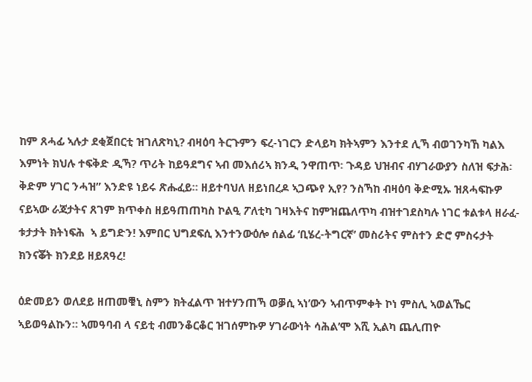ከም ጸሓፊ ኣሉታ ደቂጀበርቲ ዝገለጽካኒ? ብዛዕባ ትርጉምን ፍረ-ነገርን ድላይካ ክትኣምን እንተደ ሊኻ ብወገንካኸ ካልእ እምነት ክህሉ ተፍቅድ ዲኻ? ጥሪት ከይዓደግና ኣብ መእሰሪኣ ክንዲ ንዋጠጥ፡ ጉዳይ ህዝብና ብሃገራውያን ስለዝ ፍታሕ፡ ቅድም ሃገር ንሓዝ” እንድዩ ነይሩ ጽሑፈይ። ዘይተባህለ ዘይነበረዶ ኣጋጭየ ኢየ? ንስኻከ ብዛዕባ ቅድሚኡ ዝጸሓፍኩዎ ናይኣው ራጃታትና ጸገም ክጥቀስ ዘይዓጠጠካስ ኮልዒ ፖለቲካ ገዛእትና ከምዝጨለጥካ ብዝተገደስካሉ ነገር ቱልቱላ ዘራፈ-ቱታታት ክትነፍሕ  ኣ ይግድን! እምበር ህግደፍሲ እንተንውዕሎ ሰልፊ ‘ቢሄረ-ትግርኛ’ መስሪትና ምስተን ድሮ ምስሩታት ክንናቖት ክንደይ ዘይጸዓረ!

ዕድመይን ወለደይ ዘጠመቑኒ ስምን ክትፈልጥ ዝተሃንጠኻ ወቓሲ ኣነ’ውን ኣብጥምቀት ኮነ ምስሊ ኣወልኼር ኣይወዓልኩን። ኣመዓባብ ላ ናይቲ ብመንቆርቆር ዝገሰምኩዎ ሃገራውነት ሳሕል’ሞ እሺ ኢልካ ጨሊጠዮ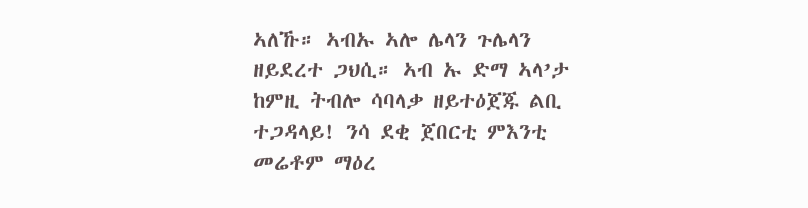ኣለኹ። ኣብኡ ኣሎ ሌላን ጉሌላን ዘይደረተ ጋህሲ። ኣብ ኡ ድማ ኣላ’ታ ከምዚ ትብሎ ሳባላቃ ዘይተዕጀጁ ልቢ ተጋዳላይ! ንሳ ደቂ ጀበርቲ ምእንቲ መሬቶም ማዕረ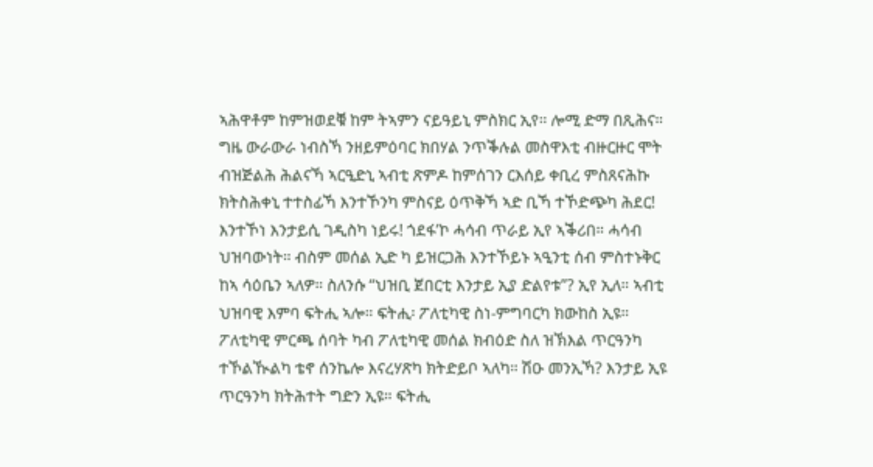ኣሕዋቶም ከምዝወደቑ ከም ትኣምን ናይዓይኒ ምስክር ኢየ። ሎሚ ድማ በጺሕና። ግዜ ውራውራ ነብስኻ ንዘይምዕባር ክበሃል ንጥቕሉል መስዋእቲ ብዙርዙር ሞት ብዝጅልሕ ሕልናኻ ኣርዒድኒ ኣብቲ ጽምዶ ከምሰገን ርእሰይ ቀቢረ ምስጸናሕኩ ክትስሕቀኒ ተተስፊኻ እንተኾንካ ምስናይ ዕጥቅኻ ኣድ ቢኻ ተኾድጭካ ሕደር! እንተኾነ እንታይሲ ገዲስካ ነይሩ! ጎደፋ’ኮ ሓሳብ ጥራይ ኢየ ኣቕሪበ። ሓሳብ ህዝባውነት። ብስም መሰል ኢድ ካ ይዝርጋሕ እንተኾይኑ ኣዒንቲ ሰብ ምስተኑቅር ከኣ ሳዕቤን ኣለዎ። ስለንሱ “ህዝቢ ጀበርቲ እንታይ ኢያ ድልየቱ”? ኢየ ኢለ። ኣብቲ ህዝባዊ እምባ ፍትሒ ኣሎ። ፍትሒ፡ ፖለቲካዊ ስነ-ምግባርካ ክውከስ ኢዩ። ፖለቲካዊ ምርጫ ሰባት ካብ ፖለቲካዊ መሰል ክብዕድ ስለ ዝኽእል ጥርዓንካ ተኾልዂልካ ቴኖ ሰንኬሎ እናረሃጽካ ክትድይቦ ኣለካ። ሽዑ መንኢኻ? እንታይ ኢዩ ጥርዓንካ ክትሕተት ግድን ኢዩ። ፍትሒ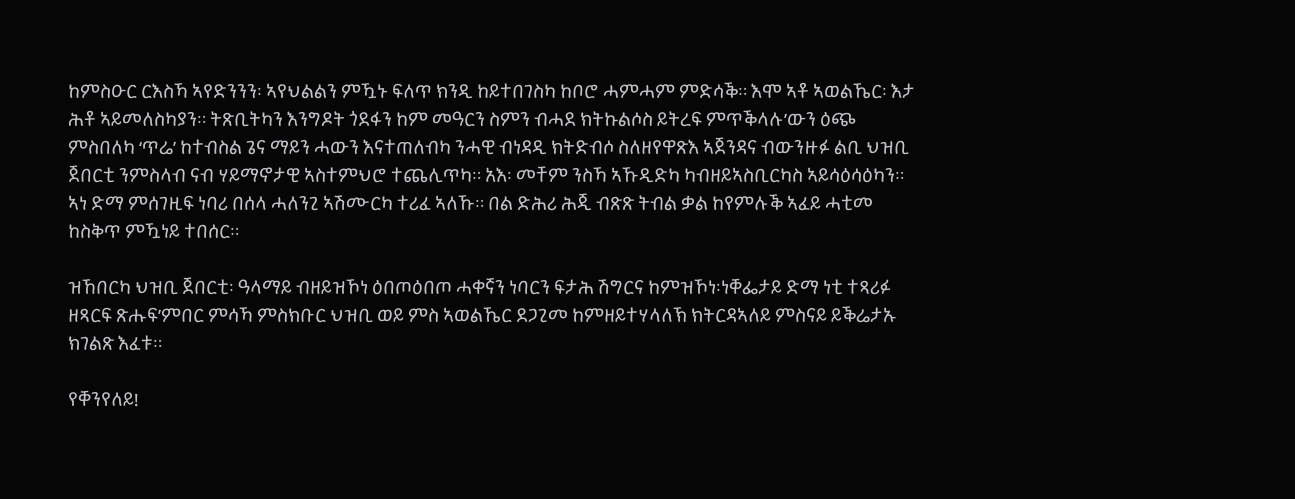ከምስዑር ርእስኻ ኣየድንንን፡ ኣየህልልን ምዃኑ ፍለጥ ክንዲ ከይተበገስካ ከቦሮ ሓምሓም ምድሳቕ። እሞ ኣቶ ኣወልኼር፡ እታ ሕቶ ኣይመለስካያን። ትጽቢትካን እንግዶት ጎደፋን ከም መዓርን ስምን ብሓደ ክትኩልሶስ ይትረፍ ምጥቕላሉ’ውን ዕጭ ምስበለካ ‘ጥሬ’ ከተብስል ጌና ማይን ሓውን እናተጠለብካ ንሓዊ ብነዳዲ ክትድብሶ ስለዘየዋጽእ ኣጀንዳና ብውንዙፉ ልቢ ህዝቢ ጀበርቲ ንምስላብ ናብ ሃይማኖታዊ ኣስተምህሮ ተጨሊጥካ። አእ፡ መቸም ንስኻ ኣኹዲድካ ካብዘይኣስቢርካስ ኣይሳዕሳዕካን። ኣነ ድማ ምሰገዚፍ ነባሪ በሰላ ሓለንጊ ኣሽሙርካ ተሪፈ ኣለኹ። በል ድሕሪ ሕጂ ብጽጽ ትብል ቃል ከየምሉቕ ኣፈይ ሓቲመ ከስቅጥ ምዃነይ ተበሰር።

ዝኸበርካ ህዝቢ ጀበርቲ፡ ዓላማይ ብዘይዝኾነ ዕበጦዕበጦ ሓቀኛን ነባርን ፍታሕ ሽግርና ከምዝኾነ፡ነቐፌታይ ድማ ነቲ ተጻሪፉ ዘጻርፍ ጽሑፍ’ምበር ምሳኻ ምስክቡር ህዝቢ ወይ ምስ ኣወልኼር ደጋጊመ ከምዘይተሃላለኽ ክትርዳኣለይ ምስናይ ይቕሬታኡ ክገልጽ እፈቱ።

የቐንየለይ!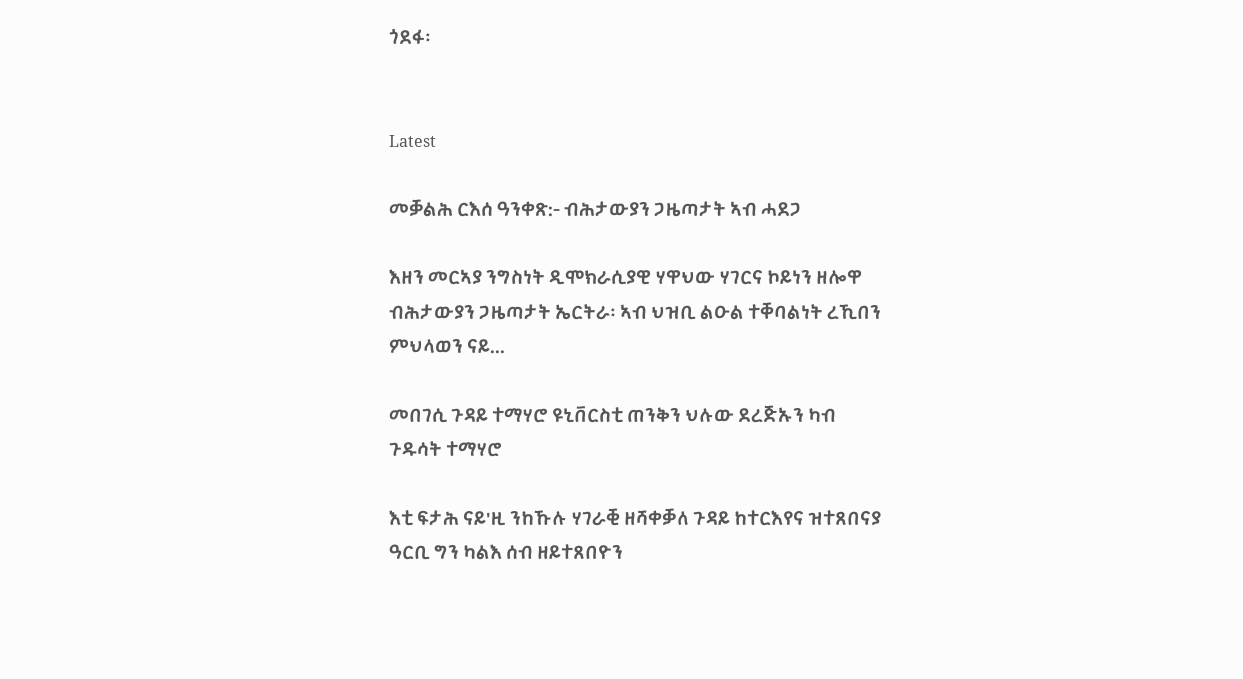ጎደፋ፡


Latest

መቓልሕ ርእሰ ዓንቀጽ:- ብሕታውያን ጋዜጣታት ኣብ ሓደጋ

እዘን መርኣያ ንግስነት ዲሞክራሲያዊ ሃዋህው ሃገርና ኮይነን ዘሎዋ ብሕታውያን ጋዜጣታት ኤርትራ፡ ኣብ ህዝቢ ልዑል ተቐባልነት ረኺበን ምህላወን ናይ...

መበገሲ ጉዳይ ተማሃሮ ዩኒቨርስቲ ጠንቅን ህሉው ደረጅኡን ካብ ጉዱሳት ተማሃሮ

እቲ ፍታሕ ናይ'ዚ ንከኹሉ ሃገራቒ ዘሻቀቓለ ጉዳይ ከተርእየና ዝተጸበናያ ዓርቢ ግን ካልእ ሰብ ዘይተጸበዮን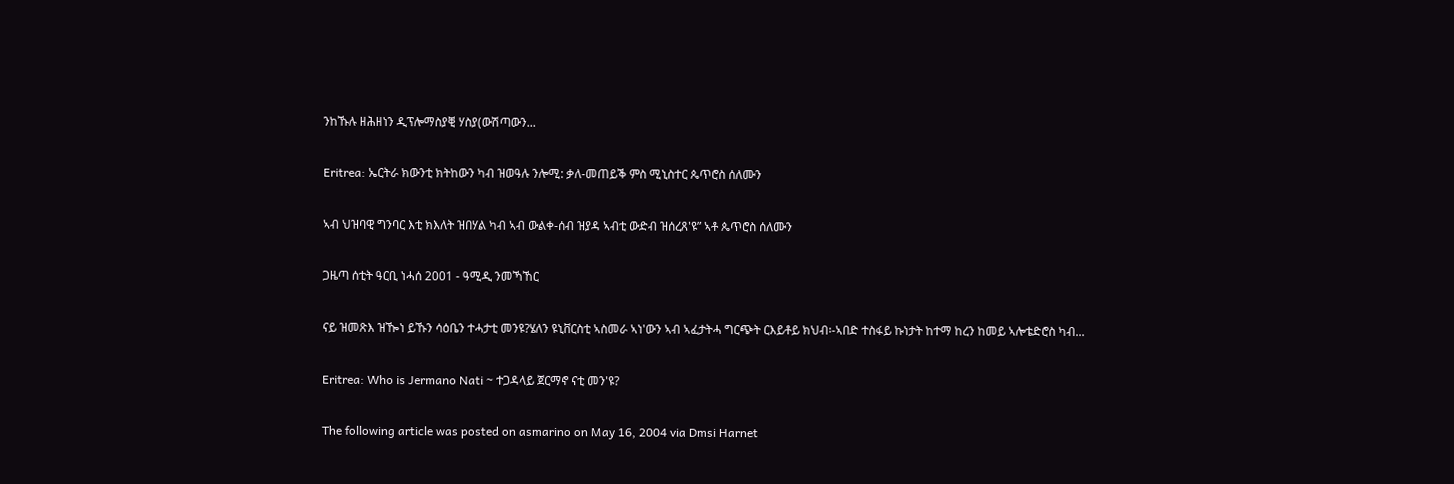ንከኹሉ ዘሕዘነን ዲፕሎማስያቒ ሃስያ(ውሽጣውን...

Eritrea: ኤርትራ ክውንቲ ክትከውን ካብ ዝወዓሉ ንሎሚ: ቃለ-መጠይቕ ምስ ሚኒስተር ጴጥሮስ ሰለሙን

ኣብ ህዝባዊ ግንባር እቲ ክእለት ዝበሃል ካብ ኣብ ውልቀ-ሰብ ዝያዳ ኣብቲ ውድብ ዝሰረጸ'ዩ” ኣቶ ጴጥሮስ ሰለሙን

ጋዜጣ ሰቲት ዓርቢ ነሓሰ 2001 - ዓሚዲ ንመኻኸር

ናይ ዝመጽእ ዝዀነ ይኹን ሳዕቤን ተሓታቲ መንዩ?ሄለን ዩኒቨርስቲ ኣስመራ ኣነ'ውን ኣብ ኣፈታትሓ ግርጭት ርእይቶይ ክህብ፡-ኣበድ ተስፋይ ኩነታት ከተማ ከረን ከመይ ኣሎቴድሮስ ካብ...

Eritrea: Who is Jermano Nati ~ ተጋዳላይ ጀርማኖ ናቲ መን'ዩ?

The following article was posted on asmarino on May 16, 2004 via Dmsi Harnet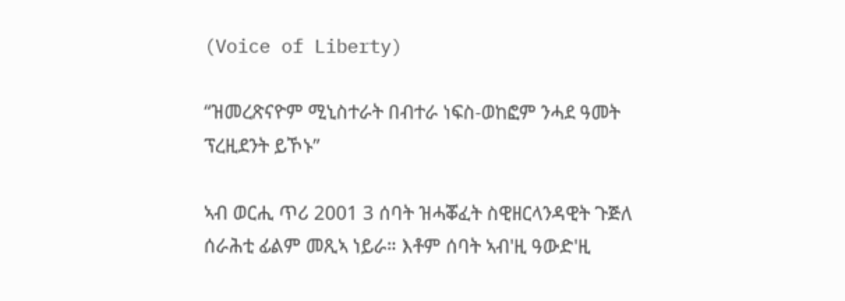(Voice of Liberty)

“ዝመረጽናዮም ሚኒስተራት በብተራ ነፍስ-ወከፎም ንሓደ ዓመት ፕረዚደንት ይኾኑ”

ኣብ ወርሒ ጥሪ 2001 3 ሰባት ዝሓቖፈት ስዊዘርላንዳዊት ጉጅለ ሰራሕቲ ፊልም መጺኣ ነይራ። እቶም ሰባት ኣብ'ዚ ዓውድ'ዚ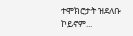ተሞክሮታት ዝደለቡ ኮይኖም...